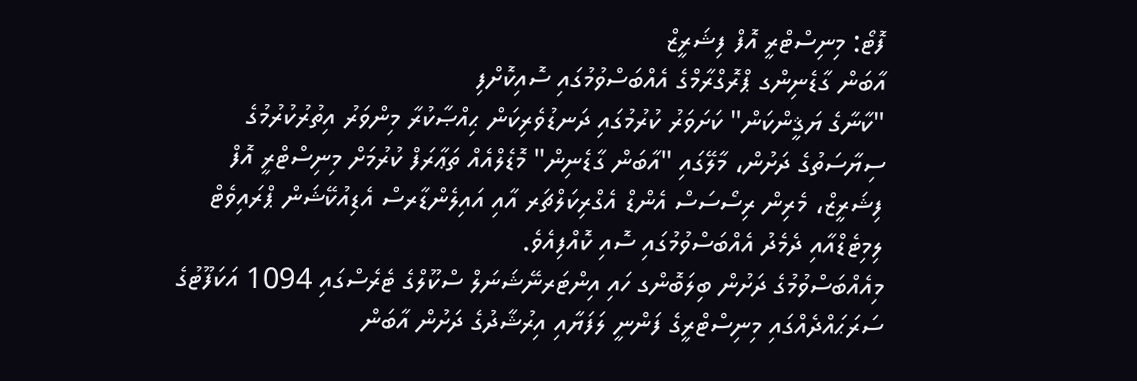ފޮޓޯ: މިނިސްޓްރީ އޮފް ފިޝަރީޒް
އާބަން ގާޑެނިންގ ޕްރޮގްރާމްގެ އެއްބަސްވުމުގައި ސޮއިކޮށްފި
"ކާނާގެ ޔަޤީންކަން" ކަށަވަރު ކުރުމުގައި ދަނޑުވެރިކަން ޙިއްޞާކުރާ މިންވަރު އިތުރުކުރުމުގެ ސިޔާސަތުގެ ދަށުން، މާލޭގައި "އާބަން ގާޑެނިން" މޮޑެލްއެއް ތަޢާރަފް ކުރުމަށް މިނިސްޓްރީ އޮފް ފިޝަރީޒް، މެރިން ރިސޯސަސް އެންޑް އެގްރިކަލްޗަރ އާއި އައިލެންޑާރސް އެޑިއުކޭޝަން ޕްރައިވެޓް ލިމިޓެޑްއާއި ދެމެދު އެއްބަސްވުމުގައި ސޮއި ކޮއްފިއެވެ.
މިއެއްބަސްވުމުގެ ދަށުން ބިލަބޮންގ ހައި އިންޓަރނޭޝަނަލް ސްކޫލްގެ ޓެރެސްގައި 1094 އަކަފޫޓުގެ ސަރަޙައްދެއްގައި މިނިސްޓްރީގެ ފަންނީ ލަފަޔާއި އިރުޝާދުގެ ދަށުން އާބަން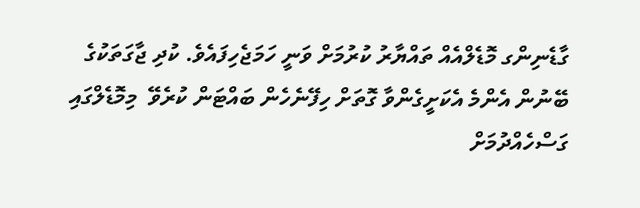ގާޑެނިންގ މޮޑެލްއެއް ތައްޔާރު ކުރުމަށް ވަނީ ހަމަޖެހިފައެވެ. ކުދި ޖާގަތަކުގެ ބޭނުން އެންމެ އެކަށީގެންވާ ގޮތަށް ހިފޭނެހެން ބައްޓަން ކުރެވޭ  މިމޮޑެލްގައި ގަސްހެއްދުމަށް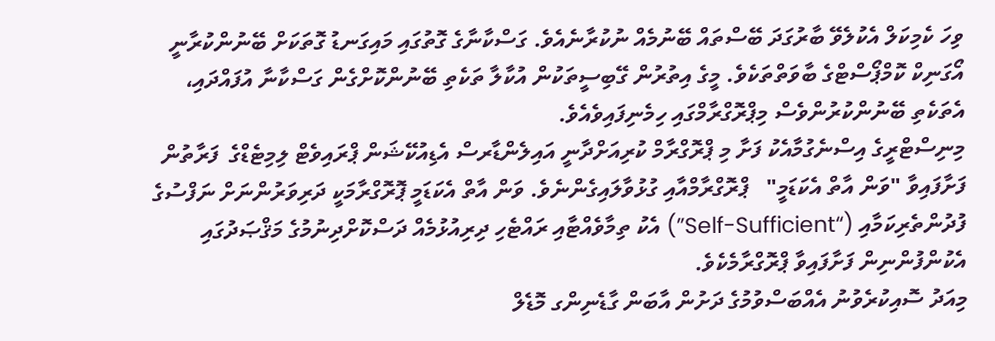ވިހަ ކެމިކަލް އެކުލެވޭ ބާރުގަދަ ބޭސްތައް ބޭނުމެއް ނުކުރާނެއެވެ. ގަސްކާނާގެ ގޮތުގައި މައިގަނޑު ގޮތަކަށް ބޭނުންކުރާނީ އޯގަނިކް ކޮމްޕޯސްޓްގެ ބާވަތްތަކެވެ. މީގެ އިތުރުން ގޭބިސީތަކުން އުކާލާ ތަކެތި ބޭނުންކޮށްގެން ގަސްކާނާ އުފައްދައި، އެތަކެތި ބޭނުންކުރުންވެސް މިޕްރޮގްރާމްގައި ހިމެނިފައިވެއެވެ.
މިނިސްޓްރީގެ އިސްނެގުމާއެކު ފަށާ މި ޕްރޮގްރާމް ކުރިއަށްދާނީ އައިލެންޑާރސް އެޑިއުކޭޝަން ޕްރައިވެޓް ލިމިޓެޑްގެ  ފަރާތުން ފަށާފައިވާ "ވަން އާތް އެކަޑަމީ"   ޕްރޮގްރާމްއާއި ގުޅުވާލައިގެންނެވެ. ވަން އާތް އެކަޑަމީ ޕޮރޮގްރާމަކީ ދަރިވަރުންނަށް ނަފްސުގެ ފުދުންތެރިކަމާއި (“Self-Sufficient”) އެކު ތިމާވެއްޓާއި ރައްޓެހި ދިރިއުޅުމެއް ދަސްކޮށްދިނުމުގެ މަޤްޞަދުގައި އެކުންފުންނިން ފަށާފައިވާ ޕްރޮގްރާމެކެވެ.
މިއަދު ސޮއިކުރެވުނު އެއްބަސްވުމުގެ ދަށުން އާބަން ގާޑެނިންގ މޮޑެލް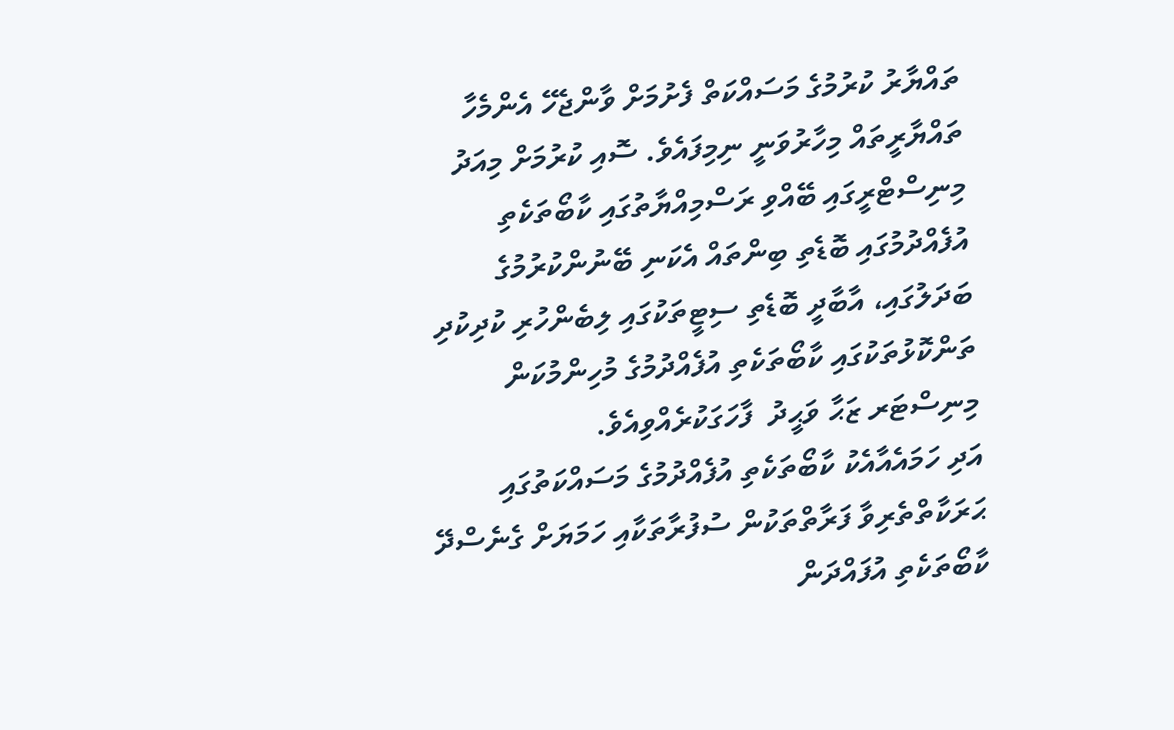ތައްޔާރު ކުރުމުގެ މަސައްކަތް ފެށުމަށް ވާންޖެހޭ އެންމެހާ ތައްޔާރީތައް މިހާރުވަނީ ނިމިފައެވެ. ސޮއި ކުރުމަށް މިއަދު މިނިސްޓްރީގައި ބޭއްވި ރަސްމިއްޔާތުގައި ކާބޯތަކެތި އުފެއްދުމުގައި ބޮޑެތި ބިންތައް އެކަނި ބޭނުންކުރުމުގެ ބަދަލުގައި، އާބާދީ ބޮޑެތި ސިޓީތަކުގައި ލިބެންހުރި ކުދިކުދި ތަންކޮޅުތަކުގައި ކާބޯތަކެތި އުފެއްދުމުގެ މުހިންމުކަން މިނިސްޓަރ ޒަޙާ ވަޙީދު  ފާހަގަކުރެއްވިއެވެ.
އަދި ހަމައެއާއެކު ކާބޯތަކެތި އުފެއްދުމުގެ މަސައްކަތުގައި ޙަރަކާތްތެރިވާ ފަރާތްތަކުން ސުފުރާތަކާއި ހަމަޔަށް ގެނެސްދޭ ކާބޯތަކެތި އުފައްދަން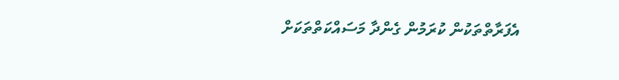އެފަރާތްތަކުން ކުރަމުން ގެންދާ މަސައްކަތްތަކަށް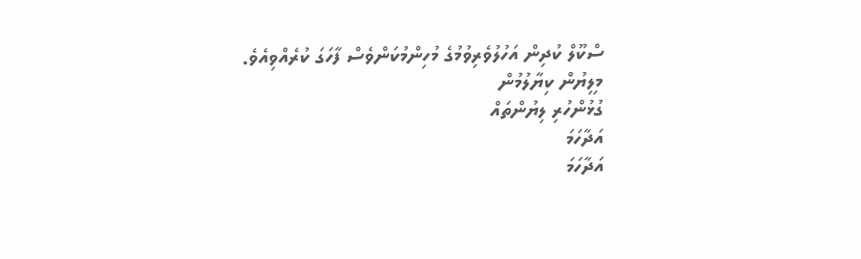ސްކޫލް ކުދިން އަހުލުވެރިވުމުގެ މުހިންމުކަންވެސް ފާހަގަ ކުރެއްވިއެވެ.
މިލިޔުން ކިޔާލުމުން
ގުޅުންހުރި ލިޔުންތައް
އަދާހަމަ
އަދާހަމަ